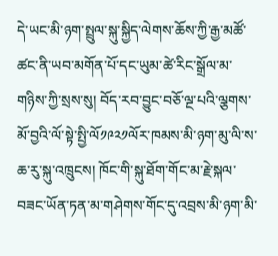དེ་ཡང་མི་ཉག་སྤྲུལ་སྐུ་སྐྱིད་ལེགས་ཆོས་ཀྱི་རྒྱ་མཚོ་ཚང་ནི་ཡབ་མགོན་པོ་དང་ཡུམ་ཚེ་རིང་སྒྲོལ་མ་གཉིས་ཀྱི་སྲས་སུ། བོད་རབ་བྱུང་བཅོ་ལྔ་པའི་ལྕགས་མོ་བྱའི་ལོ་སྟེ་སྤྱི་ལོ༡༩༢༡ལོར་ཁམས་མི་ཉག་མུ་ལི་ས་ཆ་རུ་སྐུ་འཁྲུངས། ཁོང་གི་སྐུ་ཐོག་གོང་མ་རྗེ་སྐལ་བཟང་ཡོན་ཏན་མ་གཤེགས་གོང་དུ་འབྲས་མི་ཉག་མི་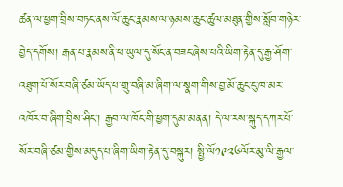ཚན་ལ་ཕྱག་བྲིས་བཏང་ནས་ལོ་ཆུང་རྣམས་ལ་ཉམས་ཆུང་ཚུལ་མཐུན་གྱིས་སློབ་གཉེར་བྱེད་དགོས། རྒན་པ་རྣམས་ནི་ཕ་ཡུལ་དུ་སོང་ན་བཟང་ཞེས་པའི་ཡིག་རྟེན་དུ་རྒྱ་ཤོག་འཐུག་པོ་སོར་བཞི་ཙམ་ཡོད་པ་གྲུ་བཞི་མ་ཞིག་ལ་སྣག་གིས་བྱ་མོ་ཆུང་ངུ་ཁ་མར་འཁོར་བ་ཞིག་བྲིས་ཤིང་། རྒྱབ་ལ་ཁོང་གི་ཕྱག་དུམ་མནན། དེ་ལ་རས་སྐུད་དཀར་པོ་སོར་བཞི་ཙམ་གྱིས་མདུད་པ་ཞིག་ཡིག་རྟེན་དུ་བསྐུར། སྤྱི་ལོ༡༩༢༦ལོར་མུ་ལི་རྒྱལ་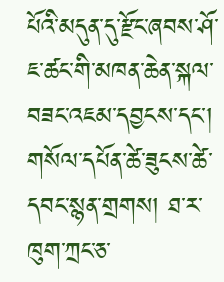པོའི་མདུན་དུ་རྫོང་ཞབས་ཤོ་ཇ་ཚང་གི་མཁན་ཆེན་སྐལ་བཟང་འཇམ་དབྱངས་དང་། གསོལ་དཔོན་ཚེ་ཟུངས་ཚེ་དབང་སྙན་གྲགས། ཐ་ར་ཁུག་ཀྲང་ཅ་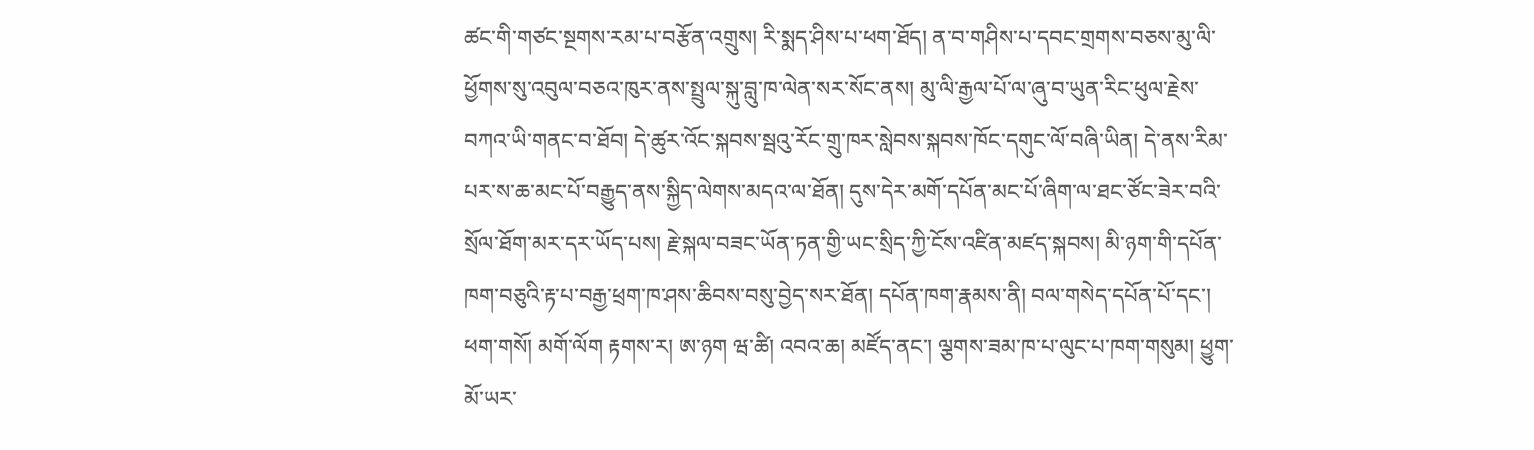ཚང་གི་གཙང་སྔགས་རམ་པ་བརྩོན་འགྲུས། རི་སྨད་ཤིས་པ་ཕག་ཐོད། ན་བ་གཤིས་པ་དབང་གྲགས་བཅས་མུ་ལི་ཕྱོགས་སུ་འབུལ་བཅའ་ཁུར་ནས་སྤྲུལ་སྐུ་བླུ་ཁ་ལེན་སར་སོང་ནས། མུ་ལི་རྒྱལ་པོ་ལ་ཞུ་བ་ཡུན་རིང་ཕུལ་རྗེས་བཀའ་ཡི་གནང་བ་ཐོབ། དེ་ཚུར་འོང་སྐབས་སྦའུ་རོང་གྲུ་ཁར་སླེབས་སྐབས་ཁོང་དགུང་ལོ་བཞི་ཡིན། དེ་ནས་རིམ་པར་ས་ཆ་མང་པོ་བརྒྱུད་ནས་སྐྱིད་ལེགས་མདའ་ལ་ཐོན། དུས་དེར་མགོ་དཔོན་མང་པོ་ཞིག་ལ་ཐང་ཙོང་ཟེར་བའི་སྲོལ་ཐོག་མར་དར་ཡོད་པས། རྗེ་སྐལ་བཟང་ཡོན་ཏན་གྱི་ཡང་སྲིད་ཀྱི་ངོས་འཛིན་མཛད་སྐབས། མི་ཉག་གི་དཔོན་ཁག་བཅུའི་རྟ་པ་བརྒྱ་ཕྲག་ཁ་ཤས་ཆིབས་བསུ་བྱེད་སར་ཐོན། དཔོན་ཁག་རྣམས་ནི། བལ་གསེད་དཔོན་པོ་དང་། ཕག་གསོ། མགོ་ལོག རྟགས་ར། ཨ་ཉག ཝ་ཚི། འབའ་ཆ། མཛོད་ནང་། ལྕགས་ཟམ་ཁ་པ་ལུང་པ་ཁག་གསུམ། ཕྱུག་མོ་ཡར་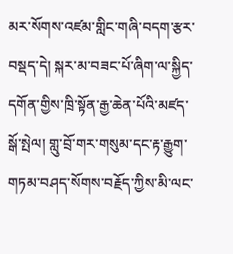མར་སོགས་འཛམ་གླིང་གཞི་བདག་རྩར་བསྡད་དེ། སྐར་མ་བཟང་པོ་ཞིག་ལ་སྐྱིད་དགོན་གྱིས་ཁྲི་སྟོན་རྒྱ་ཆེན་པོའི་མཛད་སྒོ་སྤེལ། གླུ་བྲོ་གར་གསུམ་དང་རྟ་རྒྱུག་གཏམ་བཤད་སོགས་བརྗོད་ཀྱིས་མི་ལང་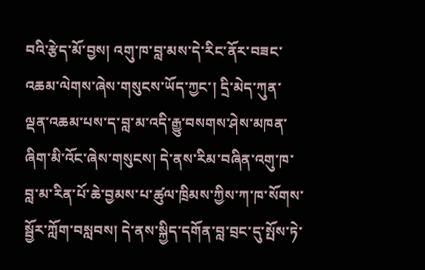བའི་རྩེད་མོ་བྱས། འགུ་ཁ་བླ་མས་དེ་རིང་ནོར་བཟང་འཆམ་ལེགས་ཞེས་གསུངས་ཡོད་ཀྱང་། དྲི་མེད་ཀུན་ལྡན་འཆམ་པས་ད་བླ་མ་འདི་རྒྱུ་བསགས་ཤེས་མཁན་ཞིག་མི་འོང་ཞེས་གསུངས། དེ་ནས་རིམ་བཞིན་འགུ་ཁ་བླ་མ་རིན་པོ་ཆེ་བྱམས་པ་ཚུལ་ཁྲིམས་ཀྱིས་ཀ་ཁ་སོགས་སྦྱོར་ཀློག་བསླབས། དེ་ནས་སྐྱིད་དགོན་བླ་བྲང་དུ་སྤོས་ཏེ་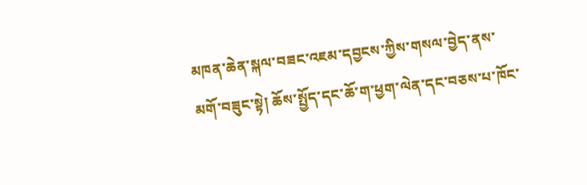མཁན་ཆེན་སྐལ་བཟང་འཇམ་དབྱངས་ཀྱིས་གསལ་བྱེད་ནས་མགོ་བཟུང་སྟེ། ཆོས་སྤྱོད་དང་ཆོ་ག་ཕྱག་ལེན་དང་བཅས་པ་ཁོང་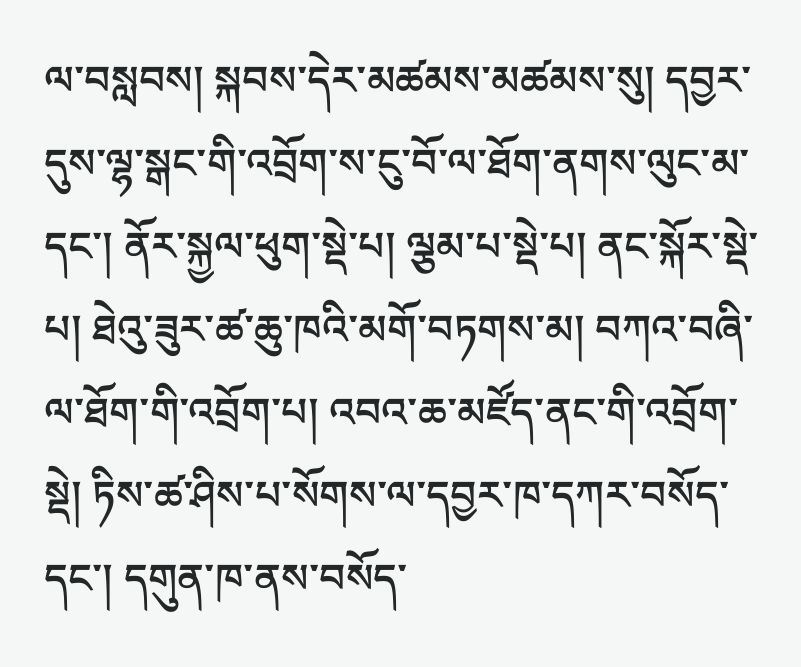ལ་བསླབས། སྐབས་དེར་མཚམས་མཚམས་སུ། དབྱར་དུས་ལྷ་སྒང་གི་འབྲོག་ས་ངུ་བོ་ལ་ཐོག་ནགས་ལུང་མ་དང་། ནོར་སྐྱལ་ཕུག་སྡེ་པ། ལྕམ་པ་སྡེ་པ། ནང་སྐོར་སྡེ་པ། ཐེའུ་ཟུར་ཚ་ཆུ་ཁའི་མགོ་བཏགས་མ། བཀའ་བཞི་ལ་ཐོག་གི་འབྲོག་པ། འབའ་ཆ་མཛོད་ནང་གི་འབྲོག་སྡེ། ཏིས་ཚ་ཤིས་པ་སོགས་ལ་དབྱར་ཁ་དཀར་བསོད་དང་། དགུན་ཁ་ནས་བསོད་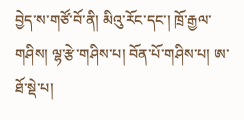བྱེད་ས་གཙོ་བོ་ནི། མིའུ་རོང་དང་། ཁྲོ་རྒྱལ་གཤིས། ལྷ་རྩེ་གཤིས་པ། བོན་པོ་གཤིས་པ། ཨ་ཐོ་སྡེ་པ།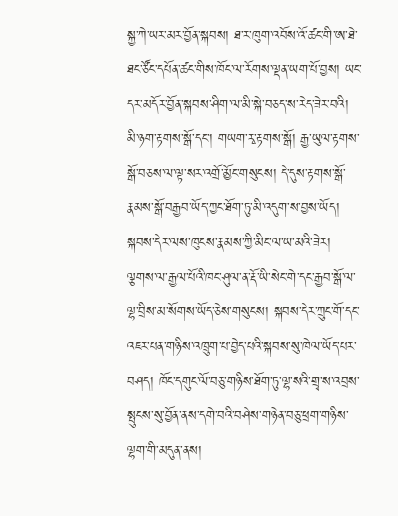སྐྱ་ཀེ་ཡར་མར་བྱོན་སྐབས། ཐ་ར་ཁུག་འབོས་འོ་ཚང་གི་ཨ་ཐེ་ཐང་ཙོང་དཔོན་ཚང་གིས་ཁོང་ལ་རོགས་ལྡན་ཡག་པོ་བྱས། ཡང་དར་མདོར་བྱོན་སྐབས་ཤིག་ལ་མི་སྐེ་བཅད་ས་རེད་ཟེར་བའི། མི་ཉག་རྟགས་སྒོ་དང་། གཡག་རྭ་རྟགས་སྒོ། རྒྱ་ཡུལ་རྟགས་སྒོ་བཅས་ལ་ལྟ་སར་འགྲོ་མྱོང་གསུངས། དེ་དུས་རྟགས་སྒོ་རྣམས་སྒོ་བརྒྱབ་ཡོད་ཀྱང་ཐོག་ཏུ་མི་འདུག་ས་བྱས་ཡོད། སྐབས་དེར་ལས་ཁུངས་རྣམས་ཀྱི་མིང་ལ་ཡ་མའི་ཟེར། ལྕགས་ལ་རྒྱལ་པོའི་ཁང་ཤུལ་ན་རྡོ་ཡི་སེང་གེ་དང་རྒྱབ་སྒོ་ལ་ལྷ་བྲིས་མ་སོགས་ཡོད་ཅེས་གསུངས། སྐབས་དེར་ཀྲུང་གོ་དང་འཇར་པན་གཉིས་འཁྲུག་པ་བྱེད་པའི་སྐབས་སུ་ཁེལ་ཡོད་པར་བཤད། ཁོང་དགུང་ལོ་བཅུ་གཉིས་ཐོག་ཏུ་ལྷ་སའི་གྲྭ་ས་འབྲས་སྤུངས་སུ་བྱོན་ནས་དགེ་བའི་བཤེས་གཉེན་བཅུ་ཕྲག་གཉིས་ལྷག་གི་མདུན་ནས།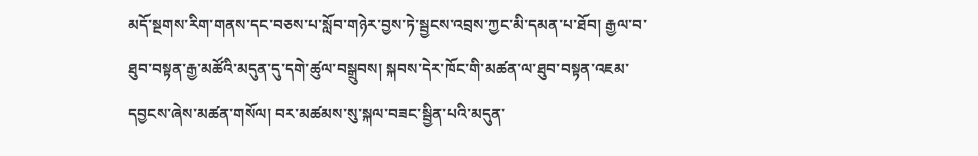མདོ་སྔགས་རིག་གནས་དང་བཅས་པ་སློབ་གཉེར་བྱས་ཏེ་སྦྱངས་འབྲས་ཀྱང་མི་དམན་པ་ཐོབ། རྒྱལ་བ་ཐུབ་བསྟན་རྒྱ་མཚོའི་མདུན་དུ་དགེ་ཚུལ་བསྒྲུབས། སྐབས་དེར་ཁོང་གི་མཚན་ལ་ཐུབ་བསྟན་འཇམ་དབྱངས་ཞེས་མཚན་གསོལ། བར་མཚམས་སུ་སྐལ་བཟང་སྦྱིན་པའི་མདུན་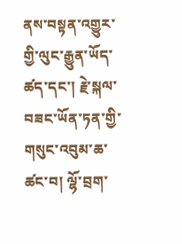ནས་བསྟན་འགྱུར་གྱི་ལུང་རྒྱུན་ཡོད་ཚད་དང་། རྗེ་སྐལ་བཟང་ཡོན་ཏན་གྱི་གསུང་འབུམ་ཆ་ཚང་བ། ལྷོ་བྲག་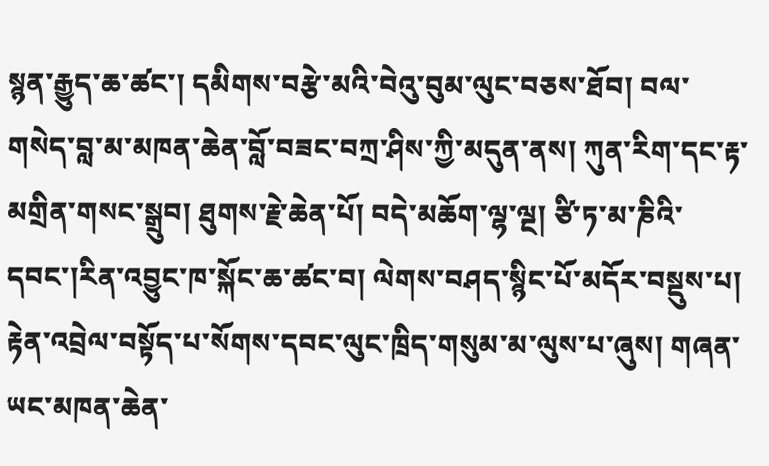སྙན་རྒྱུད་ཆ་ཚང་། དམིགས་བརྩེ་མའི་བེའུ་བུམ་ལུང་བཅས་ཐོབ། བལ་གསེད་བླ་མ་མཁན་ཆེན་བློ་བཟང་བཀྲ་ཤིས་ཀྱི་མདུན་ནས། ཀུན་རིག་དང་རྟ་མགྲིན་གསང་སྒྲུབ། ཐུགས་རྗེ་ཆེན་པོ། བདེ་མཆོག་ལྷ་ལྔ། ཙི་ཏ་མ་ཎིའི་དབང་།རིན་འབྱུང་ཁ་སྐོང་ཆ་ཚང་བ། ལེགས་བཤད་སྙིང་པོ་མདོར་བསྡུས་པ། རྟེན་འབྲེལ་བསྟོད་པ་སོགས་དབང་ལུང་ཁྲིད་གསུམ་མ་ལུས་པ་ཞུས། གཞན་ཡང་མཁན་ཆེན་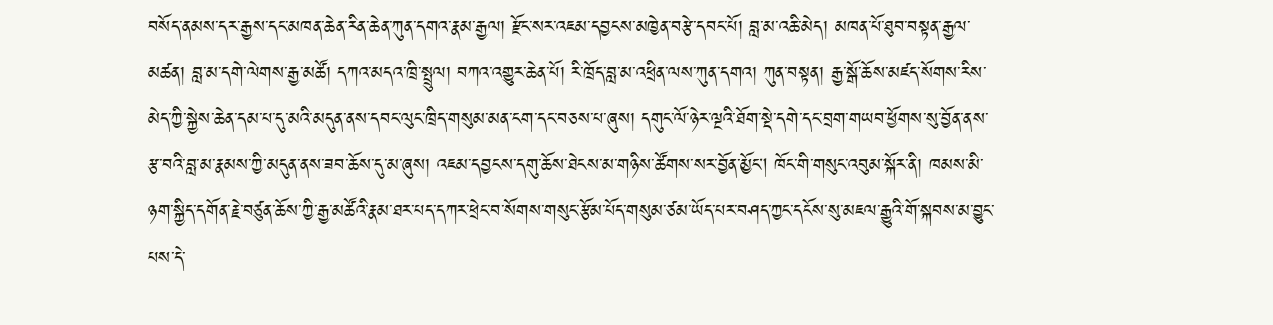བསོད་ནམས་དར་རྒྱས་དང་མཁན་ཆེན་རིན་ཆེན་ཀུན་དགའ་རྣམ་རྒྱལ། རྫོང་སར་འཇམ་དབྱངས་མཁྱེན་བརྩེ་དབང་པོ། བླ་མ་འཆི་མེད། མཁན་པོ་ཐུབ་བསྟན་རྒྱལ་མཚན། བླ་མ་དགེ་ལེགས་རྒྱ་མཚོ། དཀའ་མདའ་ཁྲི་སྤྲུལ། བཀའ་འགྱུར་ཆེན་པོ། རི་ཁྲོད་བླ་མ་འཕྲིན་ལས་ཀུན་དགའ། ཀུན་བསྟན། རྒྱ་སྒོ་ཆོས་མཛད་སོགས་རིས་མེད་ཀྱི་སྐྱེས་ཆེན་དམ་པ་དུ་མའི་མདུན་ནས་དབང་ལུང་ཁྲིད་གསུམ་མན་ངག་དང་བཅས་པ་ཞུས། དགུང་ལོ་ཉེར་ལྔའི་ཐོག་སྡེ་དགེ་དང་བྲག་གཡབ་ཕྱོགས་སུ་བྱོན་ནས་རྩ་བའི་བླ་མ་རྣམས་ཀྱི་མདུན་ནས་ཟབ་ཆོས་དུ་མ་ཞུས། འཇམ་དབྱངས་དགུ་ཆོས་ཐེངས་མ་གཉིས་ཚོགས་སར་བྱོན་མྱོང། ཁོང་གི་གསུང་འབུམ་སྐོར་ནི། ཁམས་མི་ཉག་སྐྱིད་དགོན་རྗེ་བཙུན་ཆོས་ཀྱི་རྒྱ་མཚོའི་རྣམ་ཐར་པད་དཀར་ཕྲེང་བ་སོགས་གསུང་རྩོམ་པོད་གསུམ་ཙམ་ཡོད་པར་བཤད་ཀྱང་དངོས་སུ་མཇལ་རྒྱུའི་གོ་སྐབས་མ་བྱུང་པས་དེ་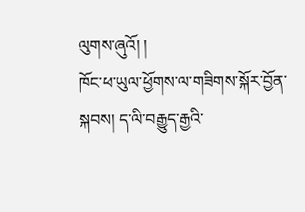ལུགས་ཞུའོ། །
ཁོང་ཕ་ཡུལ་ཕྱོགས་ལ་གཟིགས་སྐོར་བྱོན་སྐབས། ད་ལི་བརྒྱུད་རྒྱའི་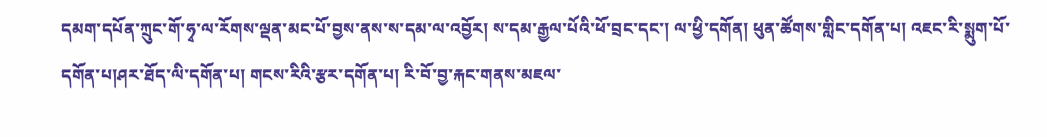དམག་དཔོན་ཀྲུང་གོ་ཧྭ་ལ་རོགས་ལྡན་མང་པོ་བྱས་ནས་ས་དམ་ལ་འབྱོར། ས་དམ་རྒྱལ་པོའི་ཕོ་བྲང་དང་། ལ་ཕྱི་དགོན། ཕུན་ཚོགས་གླིང་དགོན་པ། འཇང་རི་སྨུག་པོ་དགོན་པ།ཤར་ཐོད་ལི་དགོན་པ། གངས་རིའི་རྩར་དགོན་པ། རི་བོ་བྱ་རྐང་གནས་མཇལ་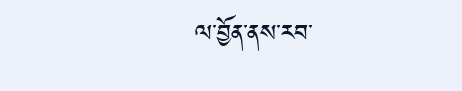ལ་བྱོན་ནས་རབ་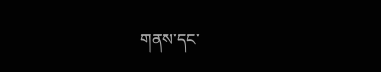གནས་དང་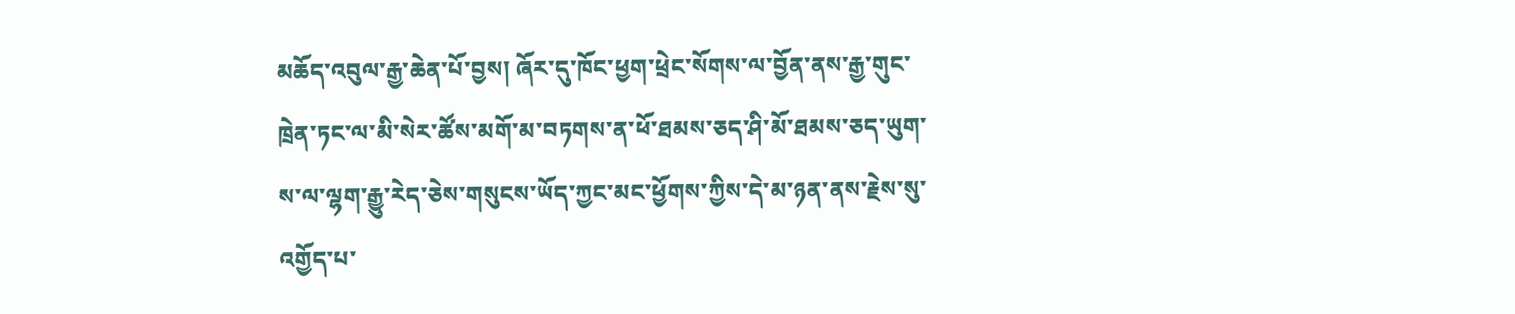མཆོད་འབུལ་རྒྱ་ཆེན་པོ་བྱས། ཞོར་དུ་ཁོང་ཕྱག་ཕྲེང་སོགས་ལ་བྱོན་ནས་རྒྱ་གུང་ཁྲེན་ཏང་ལ་མི་སེར་ཚོས་མགོ་མ་བཏགས་ན་ཕོ་ཐམས་ཅད་ཤི་མོ་ཐམས་ཅད་ཡུག་ས་ལ་ལྷག་རྒྱུ་རེད་ཅེས་གསུངས་ཡོད་ཀྱང་མང་ཕྱོགས་ཀྱིས་དེ་མ་ཉན་ནས་རྗེས་སུ་འགྱོད་པ་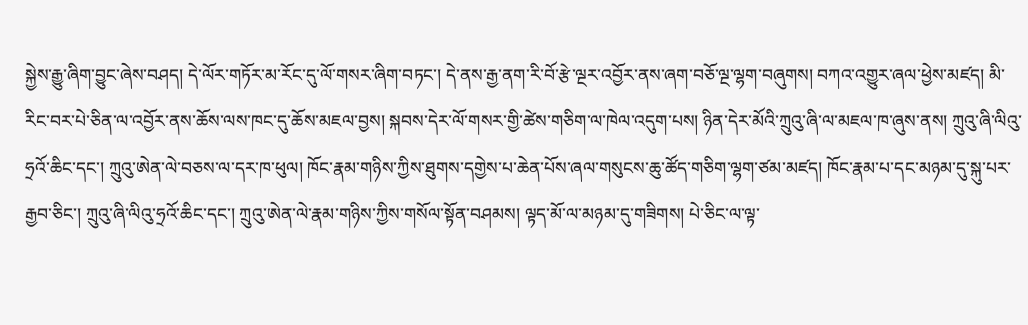སྐྱེས་རྒྱུ་ཞིག་བྱུང་ཞེས་བཤད། དེ་ལོར་གཏོར་མ་རོང་དུ་ལོ་གསར་ཞིག་བཏང་། དེ་ནས་རྒྱ་ནག་རི་བོ་རྩེ་ལྔར་འབྱོར་ནས་ཞག་བཅོ་ལྔ་ལྷག་བཞུགས། བཀའ་འགྱུར་ཞལ་ཕྱེས་མཛད། མི་རིང་བར་པེ་ཅིན་ལ་འབྱོར་ནས་ཆོས་ལས་ཁང་དུ་ཆོས་མཇལ་བྱས། སྐབས་དེར་ལོ་གསར་གྱི་ཚེས་གཅིག་ལ་ཁེལ་འདུག་པས། ཉིན་དེར་མོའི་ཀྲུའུ་ཞི་ལ་མཇལ་ཁ་ཞུས་ནས། ཀྲུའུ་ཞི་ལིའུ་ཧྲའོ་ཆིང་དང་། ཀྲུའུ་ཨེན་ལེ་བཅས་ལ་དར་ཁ་ཕུལ། ཁོང་རྣམ་གཉིས་ཀྱིས་ཐུགས་དགྱེས་པ་ཆེན་པོས་ཞལ་གསུངས་ཆུ་ཚོད་གཅིག་ལྷག་ཙམ་མཛད། ཁོང་རྣམ་པ་དང་མཉམ་དུ་སྐུ་པར་རྒྱབ་ཅིང་། ཀྲུའུ་ཞི་ལིའུ་ཧྲའོ་ཆིང་དང་། ཀྲུའུ་ཨེན་ལེ་རྣམ་གཉིས་ཀྱིས་གསོལ་སྟོན་བཤམས། ལྟད་མོ་ལ་མཉམ་དུ་གཟིགས། པེ་ཅིང་ལ་ལྟ་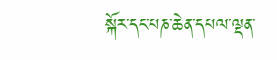སྐོར་དང་པཎ་ཆེན་དཔལ་ལྡན་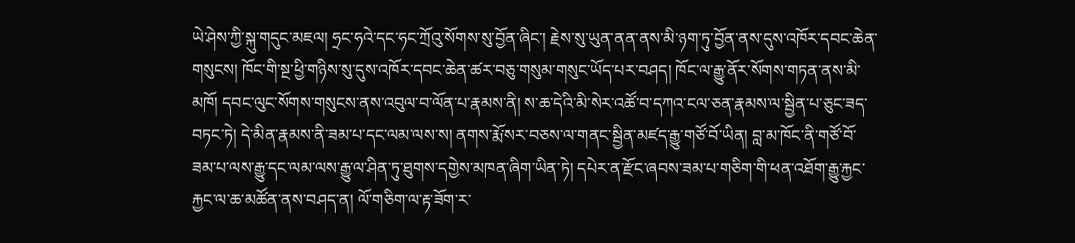ཡེ་ཤེས་ཀྱི་སྐུ་གདུང་མཇལ། ཧྲང་ཧའེ་དང་ཧང་ཀྲོའུ་སོགས་སུ་བྱོན་ཞིང་། རྗེས་སུ་ཡུན་ནན་ནས་མི་ཉག་ཏུ་བྱོན་ནས་དུས་འཁོར་དབང་ཆེན་གསུངས། ཁོང་གི་སྔ་ཕྱི་གཉིས་སུ་དུས་འཁོར་དབང་ཆེན་ཚར་བཅུ་གསུམ་གསུང་ཡོད་པར་བཤད། ཁོང་ལ་རྒྱུ་ནོར་སོགས་གཏན་ནས་མི་མཁོ། དབང་ལུང་སོགས་གསུངས་ནས་འབུལ་བ་ལོན་པ་རྣམས་ནི། ས་ཆ་དེའི་མི་སེར་འཚོ་བ་དཀའ་ངལ་ཅན་རྣམས་ལ་སྦྱིན་པ་ཅུང་ཟད་བཏང་ཏེ། དེ་མིན་རྣམས་ནི་ཟམ་པ་དང་ལམ་ལས་ས། ནགས་རྨོ་སར་བཅས་ལ་གནང་སྦྱིན་མཛད་རྒྱུ་གཙོ་བོ་ཡིན། བླ་མ་ཁོང་ནི་གཙོ་བོ་ཟམ་པ་ལས་རྒྱུ་དང་ལམ་ལས་རྒྱུ་ལ་ཤིན་ཏུ་ཐུགས་དགྱེས་མཁན་ཞིག་ཡིན་ཏེ། དཔེར་ན་རྫོང་ཞབས་ཟམ་པ་གཅིག་གི་ཕན་འཐོག་རྒྱུ་རྐྱང་རྐྱང་ལ་ཆ་མཚོན་ནས་བཤད་ན། ལོ་གཅིག་ལ་རྟ་ཟོག་ར་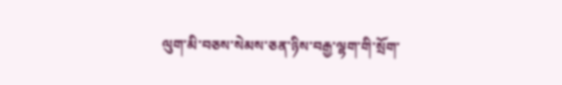ལུག་མི་བཅས་སེམས་ཅན་ཉིས་བརྒྱ་ལྷག་གི་སྲོག་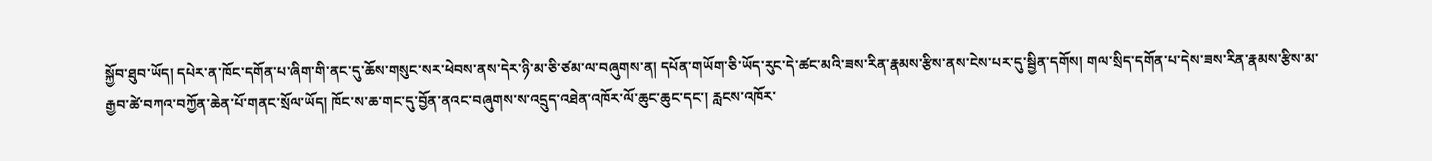སྐྱོབ་ཐུབ་ཡོད། དཔེར་ན་ཁོང་དགོན་པ་ཞིག་གི་ནང་དུ་ཆོས་གསུང་སར་ཕེབས་ནས་དེར་ཉི་མ་ཅི་ཙམ་ལ་བཞུགས་ན། དཔོན་གཡོག་ཅི་ཡོད་རུང་དེ་ཚང་མའི་ཟས་རིན་རྣམས་རྩིས་ནས་ངེས་པར་དུ་སྦྱིན་དགོས། གལ་སྲིད་དགོན་པ་དེས་ཟས་རིན་རྣམས་རྩིས་མ་རྒྱབ་ཚེ་བཀའ་བཀྱོན་ཆེན་པོ་གནང་སྲོལ་ཡོད། ཁོང་ས་ཆ་གང་དུ་བྱོན་ནའང་བཞུགས་ས་འདྲུད་འཐེན་འཁོར་ལོ་ཆུང་ཆུང་དང་། རླངས་འཁོར་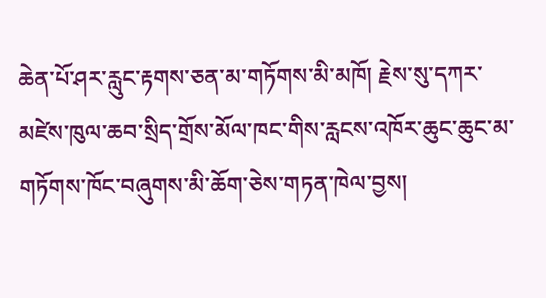ཆེན་པོ་ཤར་རླུང་རྟགས་ཅན་མ་གཏོགས་མི་མཁོ། རྗེས་སུ་དཀར་མཛེས་ཁུལ་ཆབ་སྲིད་གྲོས་མོལ་ཁང་གིས་རླངས་འཁོར་ཆུང་ཆུང་མ་གཏོགས་ཁོང་བཞུགས་མི་ཆོག་ཅེས་གཏན་ཁེལ་བྱས།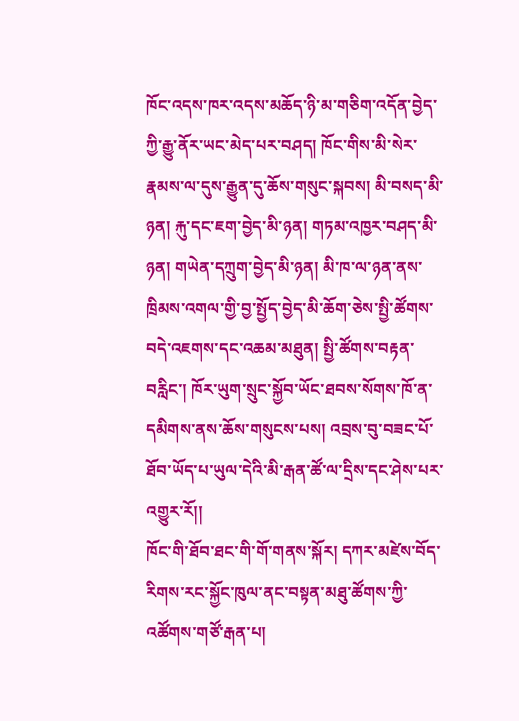ཁོང་འདས་ཁར་འདས་མཆོད་ཉི་མ་གཅིག་འདོན་བྱེད་ཀྱི་རྒྱུ་ནོར་ཡང་མེད་པར་བཤད། ཁོང་གིས་མི་སེར་རྣམས་ལ་དུས་རྒྱུན་དུ་ཆོས་གསུང་སྐབས། མི་བསད་མི་ཉན། རྐུ་དང་ཇག་བྱེད་མི་ཉན། གཏམ་འཁྱར་བཤད་མི་ཉན། གཡེན་དཀྲུག་བྱེད་མི་ཉན། མི་ཁ་ལ་ཉན་ནས་ཁྲིམས་འགལ་གྱི་བྱ་སྤྱོད་བྱེད་མི་ཆོག་ཅེས་སྤྱི་ཚོགས་བདེ་འཇགས་དང་འཆམ་མཐུན། སྤྱི་ཚོགས་བརྟན་བརླིང་། ཁོར་ཡུག་སྲུང་སྐྱོབ་ཡོང་ཐབས་སོགས་ཁོ་ན་དམིགས་ནས་ཆོས་གསུངས་པས། འབྲས་བུ་བཟང་པོ་ཐོབ་ཡོད་པ་ཡུལ་དེའི་མི་རྒན་ཚོ་ལ་དྲིས་དང་ཤེས་པར་འགྱུར་རོ།།
ཁོང་གི་ཐོབ་ཐང་གི་གོ་གནས་སྐོར། དཀར་མཛེས་བོད་རིགས་རང་སྐྱོང་ཁུལ་ནང་བསྟན་མཐུ་ཚོགས་ཀྱི་འཚོགས་གཙོ་རྒན་པ།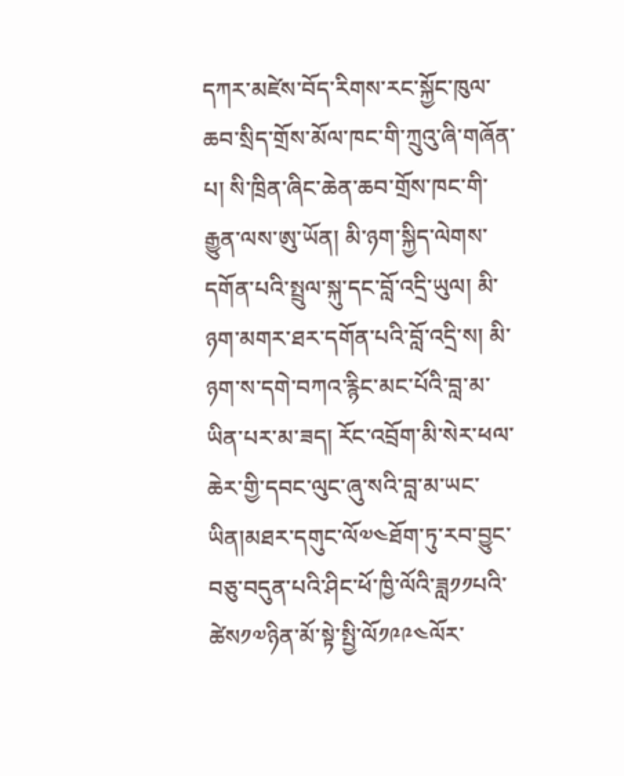དཀར་མཛེས་བོད་རིགས་རང་སྐྱོང་ཁུལ་ཆབ་སྲིད་གྲོས་མོལ་ཁང་གི་ཀྲུའུ་ཞི་གཞོན་པ། སི་ཁྲིན་ཞིང་ཆེན་ཆབ་གྲོས་ཁང་གི་རྒྱུན་ལས་ཨུ་ཡོན། མི་ཉག་སྐྱིད་ལེགས་དགོན་པའི་སྤྲུལ་སྐུ་དང་བློ་འདྲི་ཡུལ། མི་ཉག་མགར་ཐར་དགོན་པའི་བློ་འདྲི་ས། མི་ཉག་ས་དགེ་བཀའ་རྙིང་མང་པོའི་བླ་མ་ཡིན་པར་མ་ཟད། རོང་འབྲོག་མི་སེར་ཕལ་ཆེར་གྱི་དབང་ལུང་ཞུ་སའི་བླ་མ་ཡང་ཡིན།མཐར་དགུང་ལོ༧༤ཐོག་ཏུ་རབ་བྱུང་བཅུ་བདུན་པའི་ཤིང་ཕོ་ཁྱི་ལོའི་ཟླ༡༡པའི་ཚེས༡༧ཉིན་མོ་སྟེ་སྤྱི་ལོ༡༩༩༤ལོར་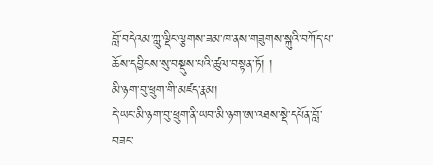བློ་བདེའམ་ཀླུ་ལྡིང་ལྕགས་ཟམ་ཁ་ནས་གཟུགས་སྐུའི་བཀོད་པ་ཆོས་དབྱིངས་སུ་བསྡུས་པའི་ཚུལ་བསྟན་ཏོ། །
མི་ཉག་བུ་ཕྲུག་གི་མཛད་རྣམ།
དེ་ཡང་མི་ཉག་བུ་ཕྲུག་ནི་ཡབ་མི་ཉག་ཨ་འཐས་སྡེ་དཔོན་བློ་བཟང་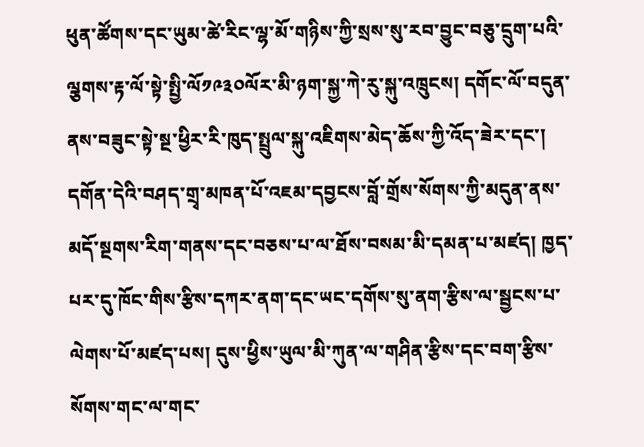ཕུན་ཚོགས་དང་ཡུམ་ཚེ་རིང་ལྷ་མོ་གཉིས་ཀྱི་སྲས་སུ་རབ་བྱུང་བཅུ་དྲུག་པའི་ལྕགས་རྟ་ལོ་སྟེ་སྤྱི་ལོ༡༩༣༠ལོར་མི་ཉག་སྐྱ་ཀེ་རུ་སྐུ་འཁྲུངས། དགོང་ལོ་བདུན་ནས་བཟུང་སྟེ་སྔ་ཕྱིར་རི་ཁུད་སྤྲུལ་སྐུ་འཇིགས་མེད་ཆོས་ཀྱི་འོད་ཟེར་དང་། དགོན་དེའི་བཤད་གྲྭ་མཁན་པོ་འཇམ་དབྱངས་བློ་གྲོས་སོགས་ཀྱི་མདུན་ནས་མདོ་སྔགས་རིག་གནས་དང་བཅས་པ་ལ་ཐོས་བསམ་མི་དམན་པ་མཛད། ཁྱད་པར་དུ་ཁོང་གིས་རྩིས་དཀར་ནག་དང་ཡང་དགོས་སུ་ནག་རྩིས་ལ་སྦྱངས་པ་ལེགས་པོ་མཛད་པས། དུས་ཕྱིས་ཡུལ་མི་ཀུན་ལ་གཤིན་རྩིས་དང་བག་རྩིས་སོགས་གང་ལ་གང་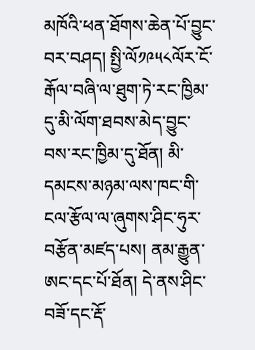མཁོའི་ཕན་ཐོགས་ཆེན་པོ་བྱུང་བར་བཤད། སྤྱི་ལོ༡༩༥༨ལོར་ངོ་རྒོལ་བཞི་ལ་ཐུག་ཏེ་རང་ཁྱིམ་དུ་མི་ལོག་ཐབས་མེད་བྱུང་བས་རང་ཁྱིམ་དུ་ཐོན། མི་དམངས་མཉམ་ལས་ཁང་གི་ངལ་རྩོལ་ལ་ཞུགས་ཤིང་ཧུར་བརྩོན་མཛད་པས། ནམ་རྒྱུན་ཨང་དང་པོ་ཐོན། དེ་ནས་ཤིང་བཟོ་དང་རྡོ་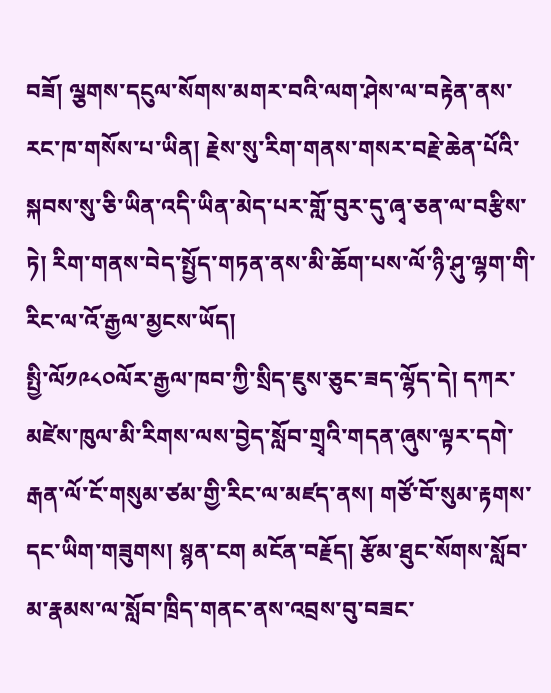བཟོ། ལྕགས་དངུལ་སོགས་མགར་བའི་ལག་ཤེས་ལ་བརྟེན་ནས་རང་ཁ་གསོས་པ་ཡིན། རྗེས་སུ་རིག་གནས་གསར་བརྗེ་ཆེན་པོའི་སྐབས་སུ་ཅི་ཡིན་འདི་ཡིན་མེད་པར་གློ་བུར་དུ་ཞྭ་ཅན་ལ་བརྩིས་ཏེ། རིག་གནས་བེད་སྤྱོད་གཏན་ནས་མི་ཆོག་པས་ལོ་ཉི་ཤུ་ལྷག་གི་རིང་ལ་འོ་རྒྱལ་མྱངས་ཡོད།
སྤྱི་ལོ༡༩༨༠ལོར་རྒྱལ་ཁབ་ཀྱི་སྲིད་ཇུས་ཅུང་ཟད་ལྷོད་དེ། དཀར་མཛེས་ཁུལ་མི་རིགས་ལས་བྱེད་སློབ་གྲྭའི་གདན་ཞུས་ལྟར་དགེ་རྒན་ལོ་ངོ་གསུམ་ཙམ་གྱི་རིང་ལ་མཛད་ནས། གཙོ་བོ་སུམ་རྟགས་དང་ཡིག་གཟུགས། སྙན་ངག མངོན་བརྗོད། རྩོམ་ཐུང་སོགས་སློབ་མ་རྣམས་ལ་སློབ་ཁྲིད་གནང་ནས་འབྲས་བུ་བཟང་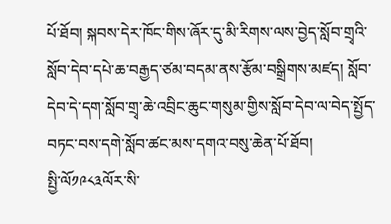པོ་ཐོབ། སྐབས་དེར་ཁོང་གིས་ཞོར་དུ་མི་རིགས་ལས་བྱེད་སློབ་གྲྭའི་སློབ་དེབ་དཔེ་ཆ་བརྒྱད་ཙམ་བདམ་ནས་རྩོམ་བསྒྲིགས་མཛད། སློབ་དེབ་དེ་དག་སློབ་གྲྭ་ཆེ་འབྲིང་ཆུང་གསུམ་གྱིས་སློབ་དེབ་ལ་བེད་སྤྱོད་བཏང་བས་དགེ་སློབ་ཚང་མས་དགའ་བསུ་ཆེན་པོ་ཐོབ།
སྤྱི་ལོ༡༩༨༣ལོར་སི་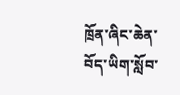ཁྲོན་ཞིང་ཆེན་བོད་ཡིག་སློབ་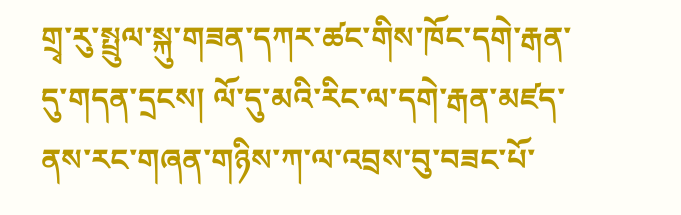གྲྭ་རུ་སྤྲུལ་སྐུ་གཟན་དཀར་ཚང་གིས་ཁོང་དགེ་རྒན་དུ་གདན་དྲངས། ལོ་དུ་མའི་རིང་ལ་དགེ་རྒན་མཛད་ནས་རང་གཞན་གཉིས་ཀ་ལ་འབྲས་བུ་བཟང་པོ་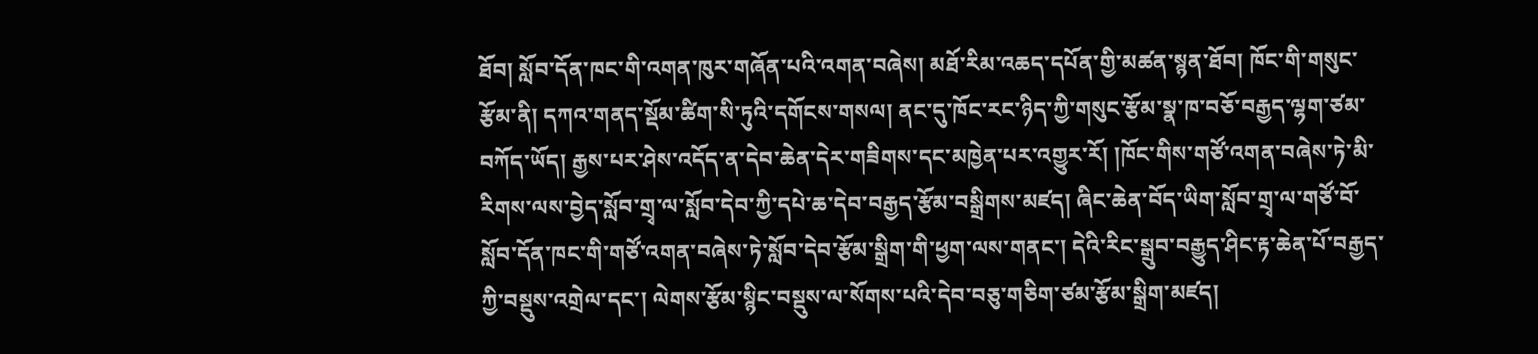ཐོབ། སློབ་དོན་ཁང་གི་འགན་ཁུར་གཞོན་པའི་འགན་བཞེས། མཐོ་རིམ་འཆད་དཔོན་གྱི་མཚན་སྙན་ཐོབ། ཁོང་གི་གསུང་རྩོམ་ནི། དཀའ་གནད་སྡོམ་ཚིག་སི་ཏུའི་དགོངས་གསལ། ནང་དུ་ཁོང་རང་ཉིད་ཀྱི་གསུང་རྩོམ་སྣ་ཁ་བཅོ་བརྒྱད་ལྷག་ཙམ་བཀོད་ཡོད། རྒྱས་པར་ཤེས་འདོད་ན་དེབ་ཆེན་དེར་གཟིགས་དང་མཁྱེན་པར་འགྱུར་རོ། །ཁོང་གིས་གཙོ་འགན་བཞེས་ཏེ་མི་རིགས་ལས་བྱེད་སློབ་གྲྭ་ལ་སློབ་དེབ་ཀྱི་དཔེ་ཆ་དེབ་བརྒྱད་རྩོམ་བསྒྲིགས་མཛད། ཞིང་ཆེན་བོད་ཡིག་སློབ་གྲྭ་ལ་གཙོ་བོ་སློབ་དོན་ཁང་གི་གཙོ་འགན་བཞེས་ཏེ་སློབ་དེབ་རྩོམ་སྒྲིག་གི་ཕྱག་ལས་གནང་། དེའི་རིང་སྒྲུབ་བརྒྱུད་ཤིང་རྟ་ཆེན་པོ་བརྒྱད་ཀྱི་བསྡུས་འགྲེལ་དང་། ལེགས་རྩོམ་སྙིང་བསྡུས་ལ་སོགས་པའི་དེབ་བཅུ་གཅིག་ཙམ་རྩོམ་སྒྲིག་མཛད།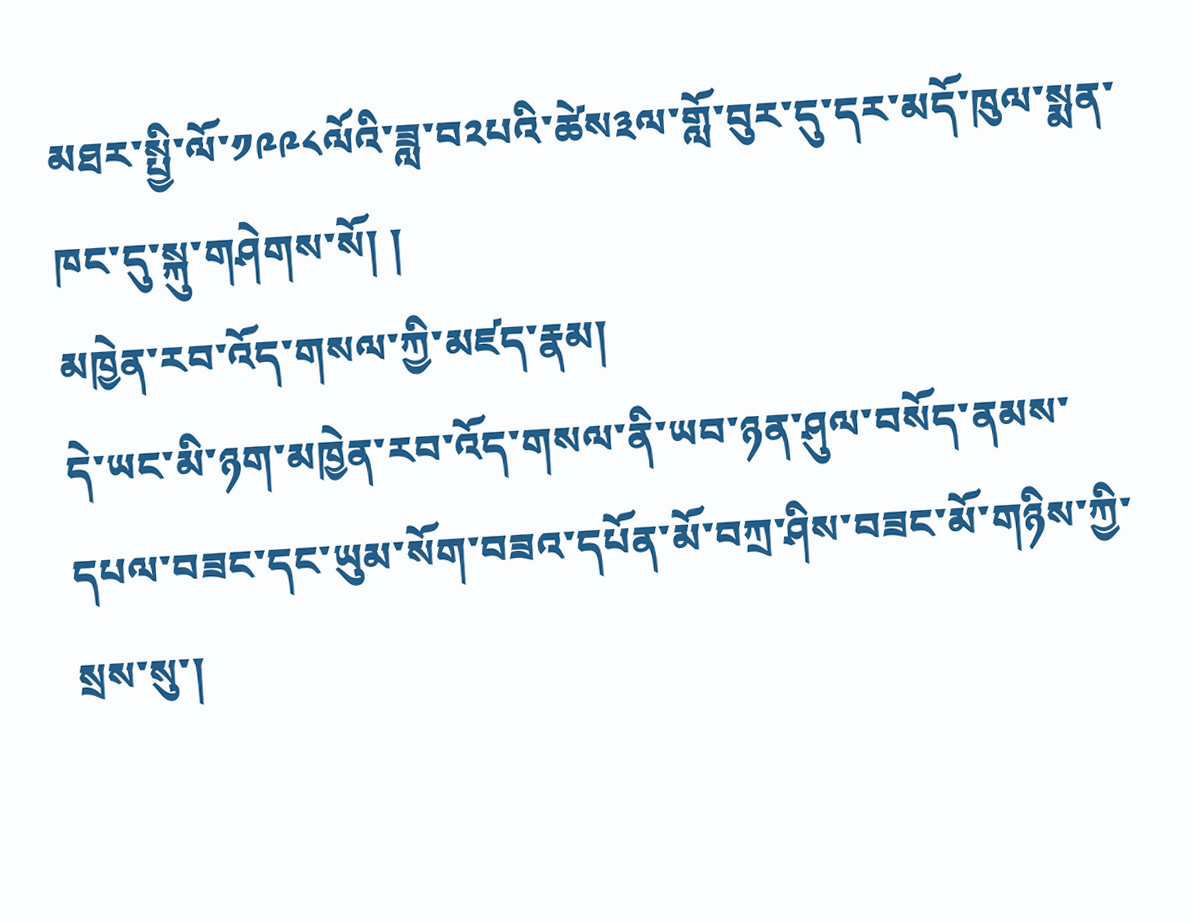མཐར་སྤྱི་ལོ་༡༩༩༨ལོའི་ཟླ་བ༢པའི་ཚེས༣ལ་གློ་བུར་དུ་དར་མདོ་ཁུལ་སྨན་ཁང་དུ་སྐུ་གཤེགས་སོ། །
མཁྱེན་རབ་འོད་གསལ་ཀྱི་མཛད་རྣམ།
དེ་ཡང་མི་ཉག་མཁྱེན་རབ་འོད་གསལ་ནི་ཡབ་ཉན་ཤུལ་བསོད་ནམས་དཔལ་བཟང་དང་ཡུམ་སོག་བཟའ་དཔོན་མོ་བཀྲ་ཤིས་བཟང་མོ་གཉིས་ཀྱི་སྲས་སུ་།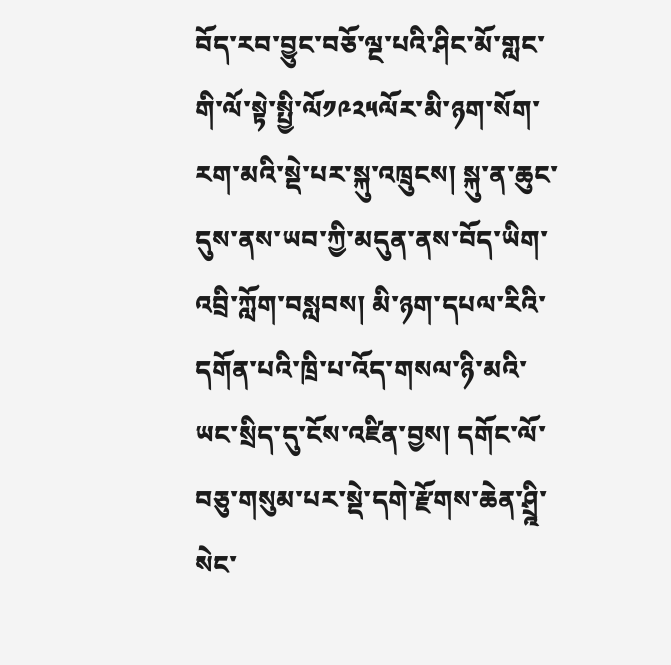བོད་རབ་བྱུང་བཅོ་ལྔ་པའི་ཤིང་མོ་གླང་གི་ལོ་སྟེ་སྤྱི་ལོ༡༩༢༥ལོར་མི་ཉག་སོག་རག་མའི་སྡེ་པར་སྐུ་འཁྲུངས། སྐུ་ན་ཆུང་དུས་ནས་ཡབ་ཀྱི་མདུན་ནས་བོད་ཡིག་འབྲི་ཀློག་བསླབས། མི་ཉག་དཔལ་རིའི་དགོན་པའི་ཁྲི་པ་འོད་གསལ་ཉི་མའི་ཡང་སྲིད་དུ་ངོས་འཛིན་བྱས། དགོང་ལོ་བཅུ་གསུམ་པར་སྡེ་དགེ་རྫོགས་ཆེན་ཤྲྰི་སེང་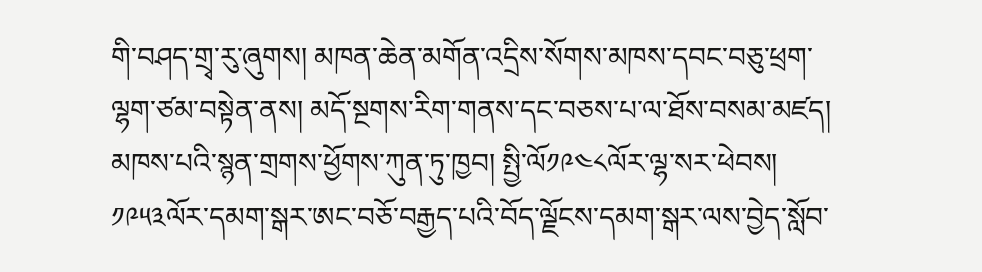གི་བཤད་གྲྭ་རུ་ཞུགས། མཁན་ཆེན་མགོན་འདྲིས་སོགས་མཁས་དབང་བཅུ་ཕྲག་ལྷག་ཙམ་བསྟེན་ནས། མདོ་སྔགས་རིག་གནས་དང་བཅས་པ་ལ་ཐོས་བསམ་མཛད། མཁས་པའི་སྙན་གྲགས་ཕྱོགས་ཀུན་ཏུ་ཁྱབ། སྤྱི་ལོ༡༩༤༨ལོར་ལྷ་སར་ཕེབས། ༡༩༥༣ལོར་དམག་སྒར་ཨང་བཅོ་བརྒྱད་པའི་བོད་ལྗོངས་དམག་སྒར་ལས་བྱེད་སློབ་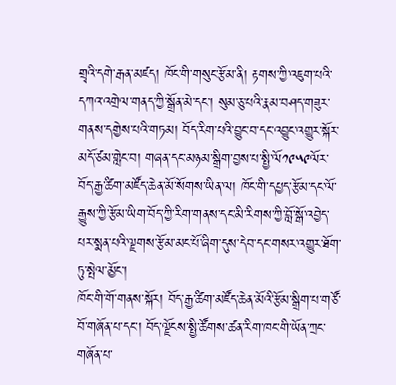གྲྭའི་དགེ་རྒན་མཛད། ཁོང་གི་གསུང་རྩོམ་ནི། རྟགས་ཀྱི་འཇུག་པའི་དཀའ་འགྲེལ་གནད་ཀྱི་སྒྲོན་མེ་དང་། སུམ་ཅུ་པའི་རྣམ་བཤད་གཟུར་གནས་དགྱེས་པའི་གཏམ། བོད་རིག་པའི་བྱུང་བ་དང་འབྱུང་འགྱུར་སྐོར་མདོ་ཙམ་གླེང་བ། གཞན་དང་མཉམ་སྒྲིག་བྱས་པ་སྤྱི་ལོ༡༩༥༩ལོར་བོད་རྒྱ་ཚིག་མཛོད་ཆེན་མོ་སོགས་ཡིན་ལ། ཁོང་གི་དཔྱད་རྩོམ་དང་ལོ་རྒྱུས་ཀྱི་རྩོམ་ཡིག་བོད་ཀྱི་རིག་གནས་དང་མི་རིགས་ཀྱི་བློ་སྒོ་འབྱེད་པར་སྨན་པའི་ལྗགས་རྩོམ་མང་པོ་ཞིག་དུས་དེབ་དང་གསར་འགྱུར་ཐོག་ཏུ་སྤེལ་མྱོང་།
ཁོང་གི་གོ་གནས་སྐོར། བོད་རྒྱ་ཚིག་མཛོད་ཆེན་མོའི་རྩོམ་སྒྲིག་པ་གཙོ་བོ་གཞོན་པ་དང་། བོད་ལྗོངས་སྤྱི་ཚོགས་ཚན་རིག་ཁང་གི་ཡོན་ཀྲང་གཞོན་པ་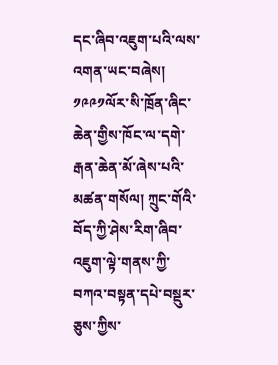དང་ཞིབ་འཇུག་པའི་ལས་འགན་ཡང་བཞེས། ༡༩༩༡ལོར་སི་ཁྲོན་ཞིང་ཆེན་གྱིས་ཁོང་ལ་དགེ་རྒན་ཆེན་མོ་ཞེས་པའི་མཚན་གསོལ། ཀྲུང་གོའི་བོད་ཀྱི་ཤེས་རིག་ཞིབ་འཇུག་ལྟེ་གནས་ཀྱི་བཀའ་བསྟན་དཔེ་བསྡུར་ཅུས་ཀྱིས་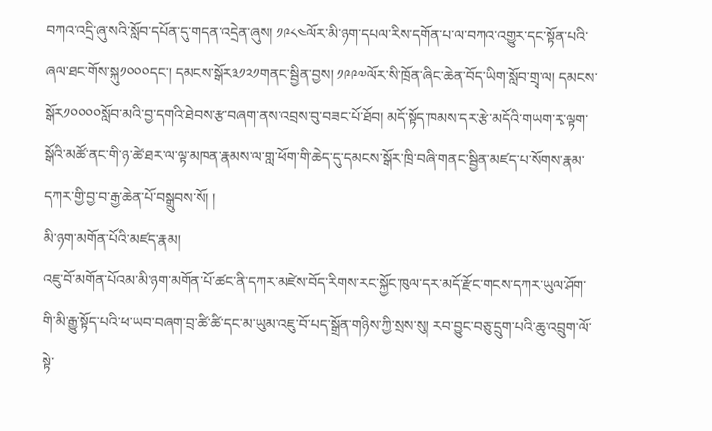བཀའ་འདྲི་ཞུ་སའི་སློབ་དཔོན་དུ་གདན་འདྲེན་ཞུས། ༡༩༨༤ལོར་མི་ཉག་དཔལ་རིས་དགོན་པ་ལ་བཀའ་འགྱུར་དང་སྟོན་པའི་ཞལ་ཐང་གོས་སྐུ༡༠༠༠དང་། དམངས་སྒོར༣༡༢༡གནང་སྦྱིན་བྱས། ༡༩༩༧ལོར་སི་ཁྲོན་ཞིང་ཆེན་བོད་ཡིག་སློབ་གྲྭ་ལ། དམངས་སྒོར༡༠༠༠༠སློབ་མའི་བྱ་དགའི་ཐེབས་རྩ་བཞག་ནས་འབྲས་བུ་བཟང་པོ་ཐོབ། མདོ་སྟོད་ཁམས་དར་རྩེ་མདོའི་གཡག་རྭ་ལྟག་སྒོའི་མཚོ་ནང་གི་ཉ་ཚེ་ཐར་ལ་ལྟ་མཁན་རྣམས་ལ་གླ་ཕོག་གི་ཆེད་དུ་དམངས་སྒོར་ཁྲི་བཞི་གནང་སྦྱིན་མཛད་པ་སོགས་རྣམ་དཀར་གྱི་བྱ་བ་རྒྱ་ཆེན་པོ་བསྒྲུབས་སོ། །
མི་ཉག་མགོན་པོའི་མཛད་རྣམ།
འཇུ་བོ་མགོན་པོའམ་མི་ཉག་མགོན་པོ་ཚང་ནི་དཀར་མཛེས་བོད་རིགས་རང་སྐྱོང་ཁུལ་དར་མདོ་རྫོང་གངས་དཀར་ཡུལ་ཤོག་གི་མི་རྒྱུ་སྟོད་པའི་ཕ་ཡབ་བཞག་བྲ་ཚི་ཚི་དང་མ་ཡུམ་འཇུ་བོ་པད་སྒྲོན་གཉིས་ཀྱི་སྲས་སུ། རབ་བྱུང་བཅུ་དྲུག་པའི་ཆུ་འབྲུག་ལོ་སྟེ་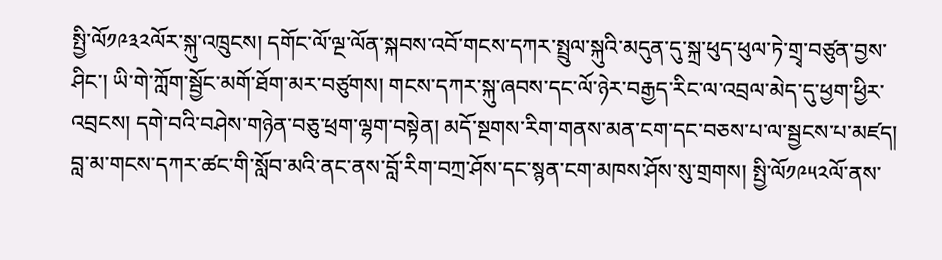སྤྱི་ལོ༡༩༣༢ལོར་སྐུ་འཁྲུངས། དགོང་ལོ་ལྔ་ལོན་སྐབས་འབོ་གངས་དཀར་སྤྲུལ་སྐུའི་མདུན་དུ་སྐྲ་ཕུད་ཕུལ་ཏེ་གྲྭ་བཙུན་བྱས་ཤིང་། ཡི་གེ་ཀློག་སྦྱོང་མགོ་ཐོག་མར་བཙུགས། གངས་དཀར་སྐུ་ཞབས་དང་ལོ་ཉེར་བརྒྱད་རིང་ལ་འབྲལ་མེད་དུ་ཕྱག་ཕྱིར་འབྲངས། དགེ་བའི་བཤེས་གཉེན་བཅུ་ཕྲག་ལྷག་བསྟེན། མདོ་སྔགས་རིག་གནས་མན་ངག་དང་བཅས་པ་ལ་སྦྱངས་པ་མཛད། བླ་མ་གངས་དཀར་ཚང་གི་སློབ་མའི་ནང་ནས་བློ་རིག་བཀྲ་ཤོས་དང་སྙན་ངག་མཁས་ཤོས་སུ་གྲགས། སྤྱི་ལོ༡༩༥༢ལོ་ནས་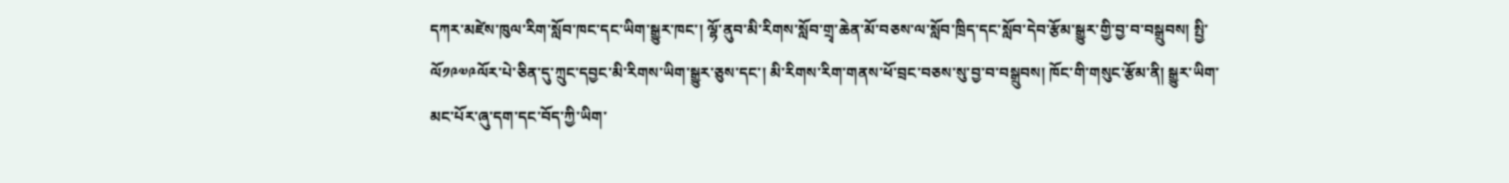དཀར་མཛེས་ཁུལ་རིག་སློབ་ཁང་དང་ཡིག་སྒྱུར་ཁང་། ལྷོ་ནུབ་མི་རིགས་སློབ་གྲྭ་ཆེན་མོ་བཅས་ལ་སློབ་ཁྲིད་དང་སློབ་དེབ་རྩོམ་སྒྱུར་གྱི་བྱ་བ་བསྒྲུབས། སྤྱི་ལོ༡༩༧༩ལོར་པེ་ཅིན་དུ་ཀྲུང་དབྱང་མི་རིགས་ཡིག་སྒྱུར་ཅུས་དང་། མི་རིགས་རིག་གནས་ཕོ་བྲང་བཅས་སུ་བྱ་བ་བསྒྲུབས། ཁོང་གི་གསུང་རྩོམ་ནི། སྒྱུར་ཡིག་མང་པོར་ཞུ་དག་དང་བོད་ཀྱི་ཡིག་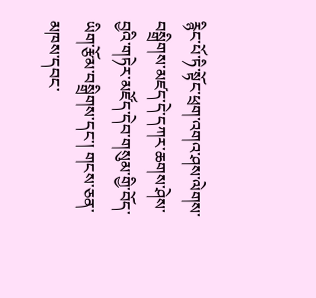རྙིང་པོ་ཏི་སྟོང་ཕྲག་འགའ་ཤས་ལེགས་བསྒྲིགས་མཛད་དེ་དཀར་ཆགས་ཤེས་བྱའི་གཏེར་མཛོད་དེབ་གསུམ་གྱི་བོད་ཡིག་རྩོམ་བསྒྲིགས་དང་། གངས་ཅན་མཁས་དབང་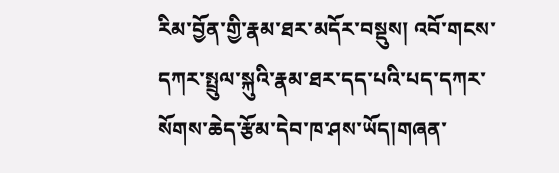རིམ་བྱོན་གྱི་རྣམ་ཐར་མདོར་བསྡུས། འབོ་གངས་དཀར་སྤྲུལ་སྐུའི་རྣམ་ཐར་དད་པའི་པད་དཀར་སོགས་ཆེད་རྩོམ་དེབ་ཁ་ཤས་ཡོད།གཞན་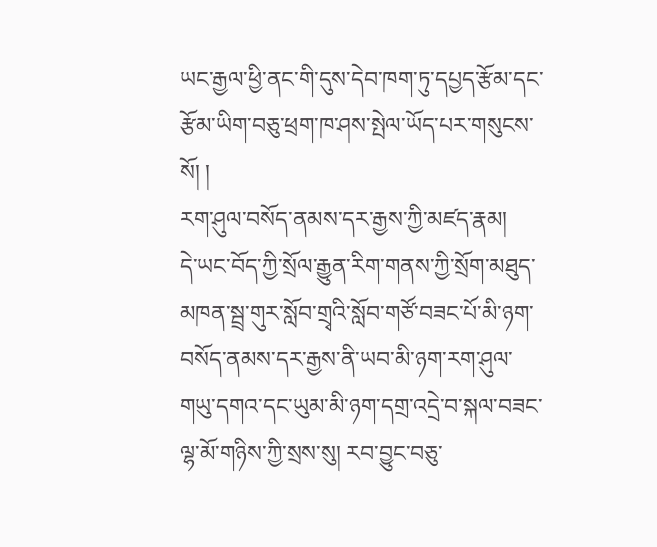ཡང་རྒྱལ་ཕྱི་ནང་གི་དུས་དེབ་ཁག་ཏུ་དཔྱད་རྩོམ་དང་རྩོམ་ཡིག་བཅུ་ཕྲག་ཁ་ཤས་སྤེལ་ཡོད་པར་གསུངས་སོ། །
རག་ཤུལ་བསོད་ནམས་དར་རྒྱས་ཀྱི་མཛད་རྣམ།
དེ་ཡང་བོད་ཀྱི་སྲོལ་རྒྱུན་རིག་གནས་ཀྱི་སྲོག་མཐུད་མཁན་སྦྲ་གུར་སློབ་གྲྭའི་སློབ་གཙོ་བཟང་པོ་མི་ཉག་བསོད་ནམས་དར་རྒྱས་ནི་ཡབ་མི་ཉག་རག་ཤུལ་གཡུ་དགའ་དང་ཡུམ་མི་ཉག་དགྲ་འདྲེ་བ་སྐལ་བཟང་ལྷ་མོ་གཉིས་ཀྱི་སྲས་སུ། རབ་བྱུང་བཅུ་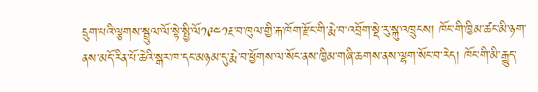དྲུག་པའི་ལྕགས་སྦྲུལ་ལོ་སྟེ་སྤྱི་ལོ༡༩༤༡རྔ་བ་ཁུལ་གྱི་རྐ་ཁོག་རྫོང་གི་རྨེ་བ་འབྲོག་སྡེ་རུ་སྐུ་འཁྲུངས། ཁོང་གི་ཁྱིམ་ཚང་མི་ཉག་ནས་མདོ་རིན་པོ་ཆེའི་སྒར་ཁ་དང་མཉམ་དུ་རྨེ་བ་ཕྱོགས་ལ་སོང་ནས་ཁྱིམ་གཞི་ཆགས་ནས་ལྷག་སོང་བ་རེད། ཁོང་གི་མི་རྒྱུད་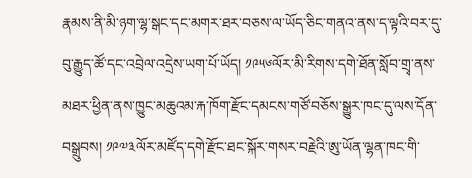རྣམས་ནི་མི་ཉག་ལྷ་སྒང་དང་མགར་ཐར་བཅས་ལ་ཡོད་ཅིང་གནའ་ནས་ད་ལྟའི་བར་དུ་བུ་རྒྱུད་ཚོ་དང་འབྲེལ་འདྲེས་ཡག་པོ་ཡོད། ༡༩༥༦ལོར་མི་རིགས་དགེ་ཐོན་སློབ་གྲྭ་ནས་མཐར་ཕྱིན་ནས་ཁྱུང་མཆུའམ་རྐ་ཁོག་རྫོང་དམངས་གཙོ་བཅོས་སྒྱུར་ཁང་དུ་ལས་དོན་བསྒྲུབས། ༡༩༧༣ལོར་མཛོད་དགེ་རྫོང་ཐང་སྐོར་གསར་བརྗེའི་ཨུ་ཡོན་ལྷན་ཁང་གི་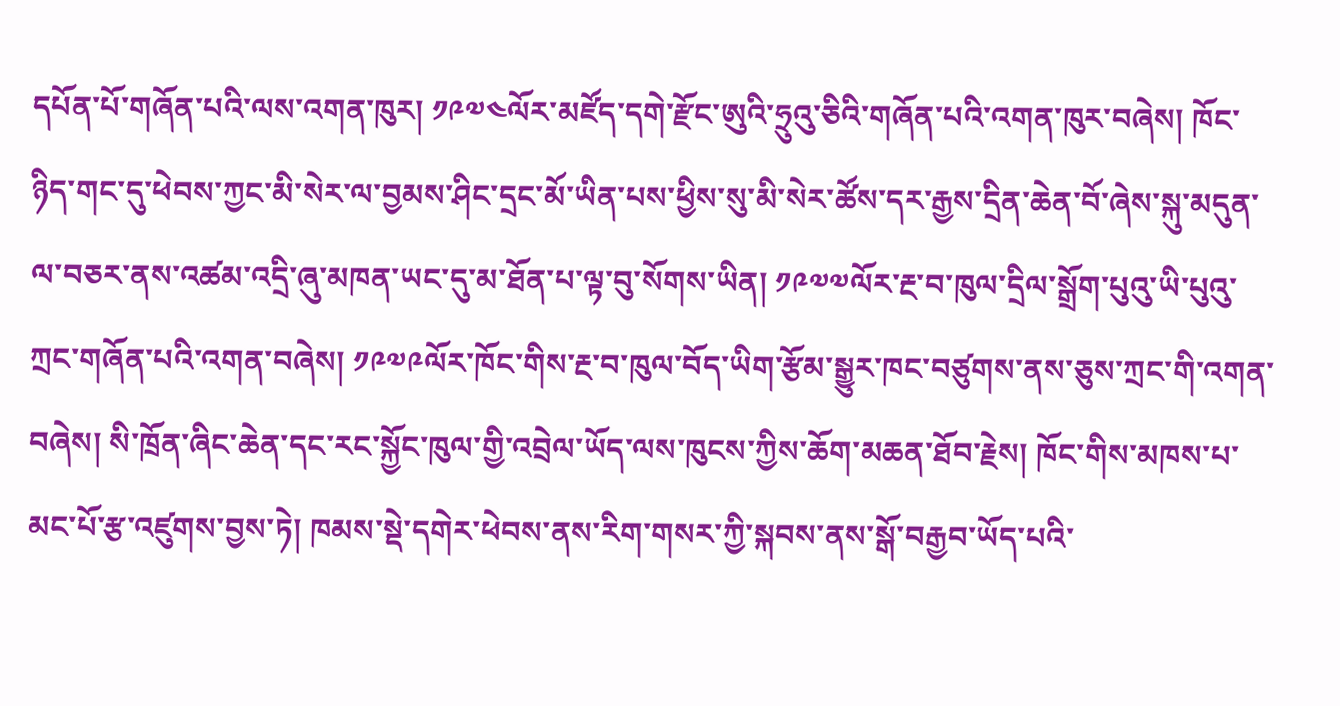དཔོན་པོ་གཞོན་པའི་ལས་འགན་ཁུར། ༡༩༧༤ལོར་མཛོད་དགེ་རྫོང་ཨུའི་ཧྲུའུ་ཅིའི་གཞོན་པའི་འགན་ཁུར་བཞེས། ཁོང་ཉིད་གང་དུ་ཕེབས་ཀྱང་མི་སེར་ལ་བྱམས་ཤིང་དྲང་མོ་ཡིན་པས་ཕྱིས་སུ་མི་སེར་ཚོས་དར་རྒྱས་དྲིན་ཆེན་བོ་ཞེས་སྐུ་མདུན་ལ་བཅར་ནས་འཚམ་འདྲི་ཞུ་མཁན་ཡང་དུ་མ་ཐོན་པ་ལྟ་བུ་སོགས་ཡིན། ༡༩༧༧ལོར་རྔ་བ་ཁུལ་དྲིལ་སྒྲོག་པུའུ་ཡི་པུའུ་ཀྲང་གཞོན་པའི་འགན་བཞེས། ༡༩༧༩ལོར་ཁོང་གིས་རྔ་བ་ཁུལ་བོད་ཡིག་རྩོམ་སྒྱུར་ཁང་བཙུགས་ནས་ཅུས་ཀྲང་གི་འགན་བཞེས། སི་ཁྲོན་ཞིང་ཆེན་དང་རང་སྐྱོང་ཁུལ་གྱི་འབྲེལ་ཡོད་ལས་ཁུངས་ཀྱིས་ཆོག་མཆན་ཐོབ་རྗེས། ཁོང་གིས་མཁས་པ་མང་པོ་རྩ་འཛུགས་བྱས་ཏེ། ཁམས་སྡེ་དགེར་ཕེབས་ནས་རིག་གསར་ཀྱི་སྐབས་ནས་སྒོ་བརྒྱབ་ཡོད་པའི་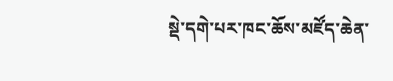སྡེ་དགེ་པར་ཁང་ཆོས་མཛོད་ཆེན་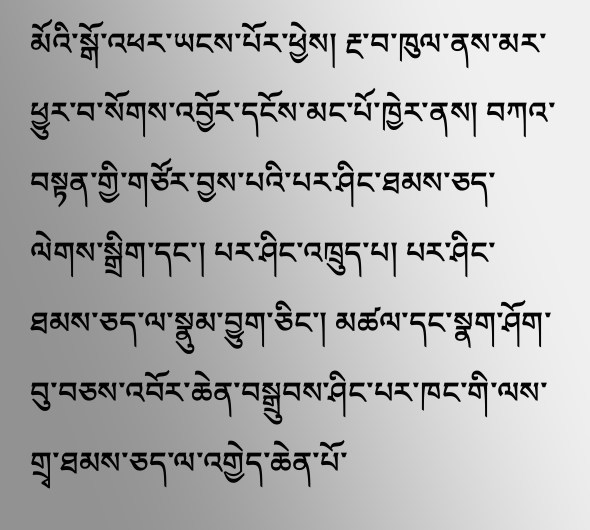མོའི་སྒོ་འཕར་ཡངས་པོར་ཕྱེས། རྔ་བ་ཁུལ་ནས་མར་ཕྱུར་བ་སོགས་འབྱོར་དངོས་མང་པོ་ཁྱེར་ནས། བཀའ་བསྟན་གྱི་གཙོར་བྱས་པའི་པར་ཤིང་ཐམས་ཅད་ལེགས་སྒྲིག་དང་། པར་ཤིང་འཁྲུད་པ། པར་ཤིང་ཐམས་ཅད་ལ་སྣུམ་བྱུག་ཅིང་། མཚལ་དང་སྣག་ཤོག་བུ་བཅས་འབོར་ཆེན་བསྒྲུབས་ཤིང་པར་ཁང་གི་ལས་གྲྭ་ཐམས་ཅད་ལ་འགྱེད་ཆེན་པོ་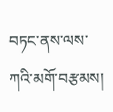བཏང་ནས་ལས་ཀའི་མགོ་བརྩམས།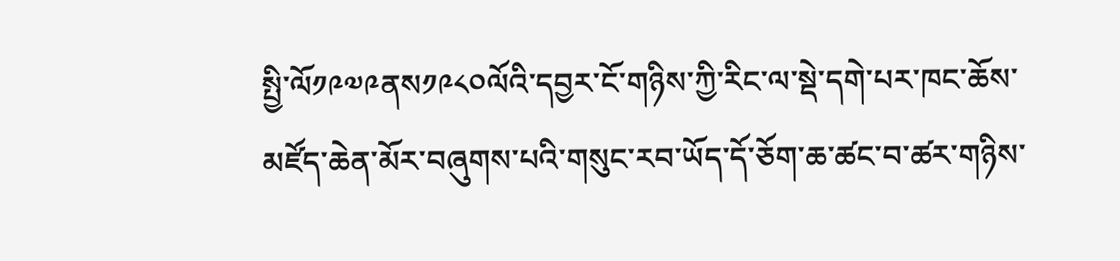སྤྱི་ལོ༡༩༧༩ནས༡༩༨༠ལོའི་དབྱར་ངོ་གཉིས་ཀྱི་རིང་ལ་སྡེ་དགེ་པར་ཁང་ཆོས་མཛོད་ཆེན་མོར་བཞུགས་པའི་གསུང་རབ་ཡོད་དོ་ཅོག་ཆ་ཚང་བ་ཚར་གཉིས་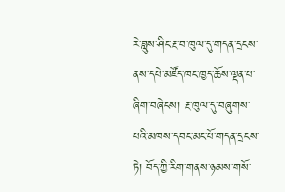རེ་བླུས་ཤིང་རྔ་བ་ཁུལ་དུ་གདན་དྲངས་ནས་དཔེ་མཛོད་ཁང་ཁྱད་ཆོས་ལྡན་པ་ཞིག་བཞེངས། རྔ་ཁུལ་དུ་བཞུགས་པའི་མཁས་དབང་མང་པོ་གདན་དྲངས་ཏེ། བོད་ཀྱི་རིག་གནས་ཉམས་གསོ་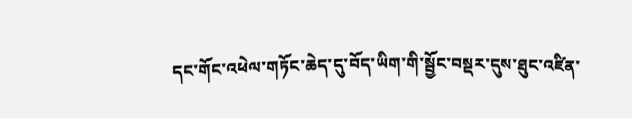དང་གོང་འཕེལ་གཏོང་ཆེད་དུ་བོད་ཡིག་གི་སྦྱོང་བསྡར་དུས་ཐུང་འཛིན་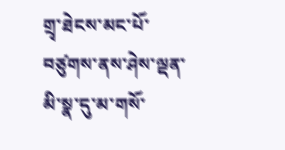གྲྭ་ཐེངས་མང་པོ་བཙུགས་ནས་ཤེས་ལྡན་མི་སྣ་དུ་མ་གསོ་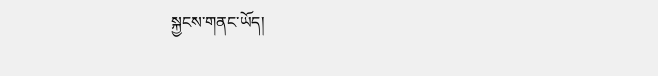སྐྱངས་གནང་ཡོད།